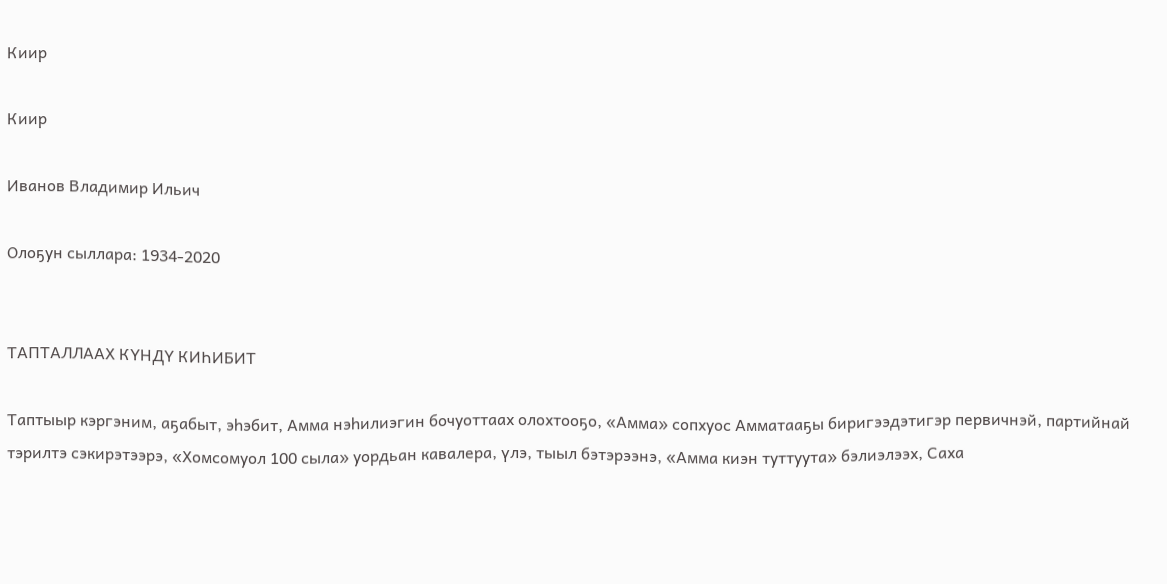Киир

Киир

Иванов Владимир Ильич

Олоҕун сыллара: 1934-2020


ТАПТАЛЛААХ КҮНДҮ КИҺИБИТ

Таптыыр кэргэним, аҕабыт, эһэбит, Амма нэһилиэгин бочуоттаах олохтооҕо, «Амма» сопхуос Амматааҕы биригээдэтигэр первичнэй, партийнай тэрилтэ сэкирэтээрэ, «Хомсомуол 100 сыла» уордьан кавалера, үлэ, тыыл бэтэрээнэ, «Амма киэн туттуута» бэлиэлээх, Саха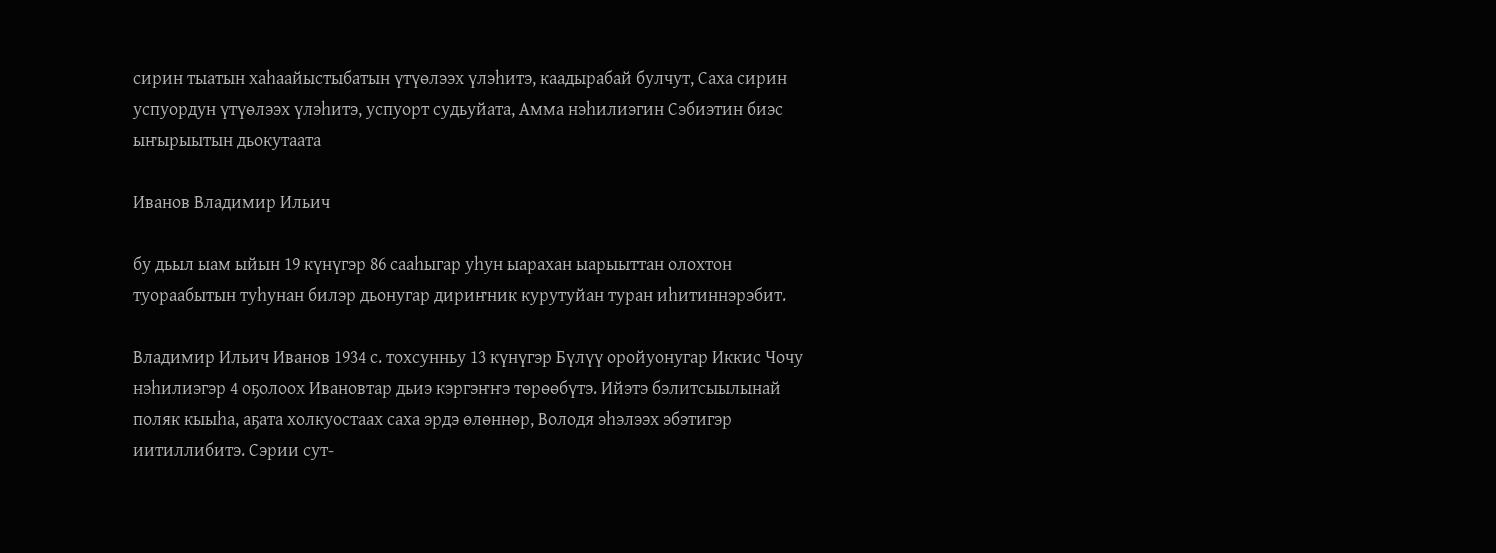сирин тыатын хаһаайыстыбатын үтүөлээх үлэһитэ, каадырабай булчут, Саха сирин успуордун үтүөлээх үлэһитэ, успуорт судьуйата, Амма нэһилиэгин Сэбиэтин биэс ыҥырыытын дьокутаата

Иванов Владимир Ильич

бу дьыл ыам ыйын 19 күнүгэр 86 сааһыгар уһун ыарахан ыарыыттан олохтон туораабытын туһунан билэр дьонугар дириҥник курутуйан туран иһитиннэрэбит.

Владимир Ильич Иванов 1934 с. тохсунньу 13 күнүгэр Бүлүү оройуонугар Иккис Чочу нэһилиэгэр 4 оҕолоох Ивановтар дьиэ кэргэҥҥэ төрөөбүтэ. Ийэтэ бэлитсыылынай поляк кыыһа, аҕата холкуостаах саха эрдэ өлөннөр, Володя эһэлээх эбэтигэр иитиллибитэ. Сэрии сут-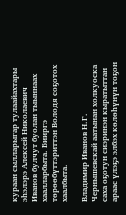кураан сылларыгар тулаайахтары эһэлэрэ Алексей Николаевич Иванов булчут буолан тыыннаах хаалларбыта. Бииргэ төрөөбүттэриттэн Володя соҕотох хаалбыта.

Владимир Иванов Н.Г. Чернышевскай аатынан холкуоска саха оҕотун сиэринэн кыратыттан араас үлэҕэ элбэх көлөһүнүн тоҕон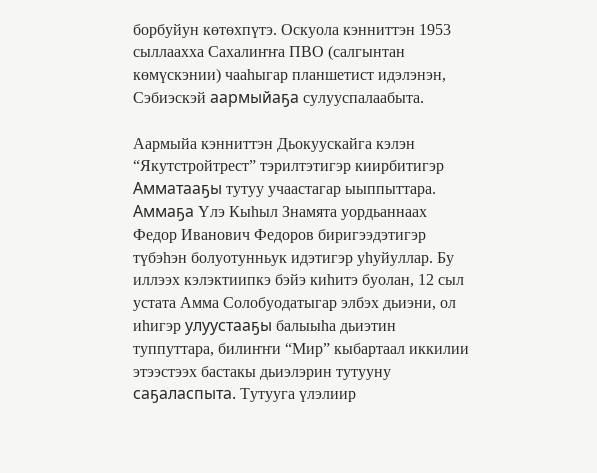борбуйун көтөхпүтэ. Оскуола кэнниттэн 1953 сыллаахха Сахалиҥҥа ПВО (салгынтан көмүскэнии) чааһыгар планшетист идэлэнэн, Сэбиэскэй аармыйаҕа сулууспалаабыта.

Аармыйа кэнниттэн Дьокуускайга кэлэн “Якутстройтрест” тэрилтэтигэр киирбитигэр Амматааҕы тутуу учаастагар ыыппыттара. Аммаҕа Үлэ Кыһыл Знамята уордьаннаах Федор Иванович Федоров биригээдэтигэр түбэһэн болуотунньук идэтигэр уһуйуллар. Бу иллээх кэлэктиипкэ бэйэ киһитэ буолан, 12 сыл устата Амма Солобуодатыгар элбэх дьиэни, ол иһигэр улуустааҕы балыыһа дьиэтин туппуттара, билиҥҥи “Мир” кыбартаал иккилии этээстээх бастакы дьиэлэрин тутууну саҕаласпыта. Тутууга үлэлиир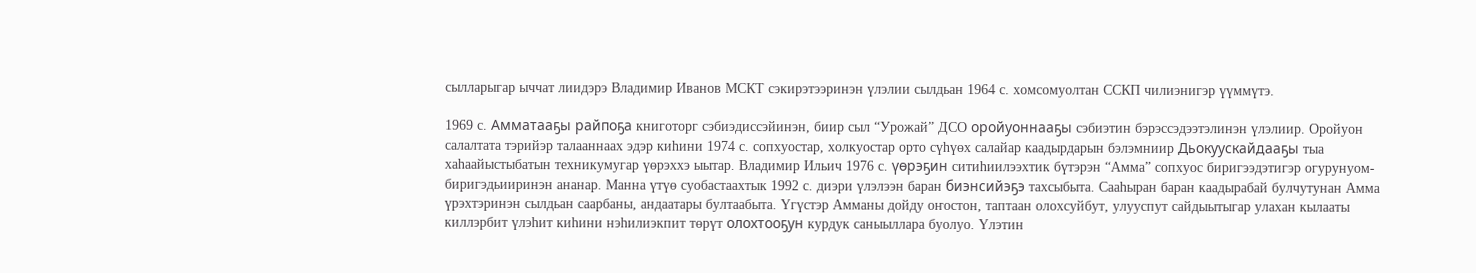сылларыгар ыччат лиидэрэ Владимир Иванов МСКТ сэкирэтээринэн үлэлии сылдьан 1964 с. хомсомуолтан ССКП чилиэнигэр үүммүтэ.

1969 с. Амматааҕы райпоҕа книготорг сэбиэдиссэйинэн, биир сыл “Урожай” ДСО оройуоннааҕы сэбиэтин бэрэссэдээтэлинэн үлэлиир. Оройуон салалтата тэрийэр талааннаах эдэр киһини 1974 с. сопхуостар, холкуостар орто сүһүөх салайар каадырдарын бэлэмниир Дьокуускайдааҕы тыа хаһаайыстыбатын техникумугар үөрэххэ ыытар. Владимир Ильич 1976 с. үөрэҕин ситиһиилээхтик бүтэрэн “Амма” сопхуос биригээдэтигэр огурунуом-биригэдьииринэн ананар. Манна үтүө суобастаахтык 1992 с. диэри үлэлээн баран биэнсийэҕэ тахсыбыта. Сааһыран баран каадырабай булчутунан Амма үрэхтэринэн сылдьан саарбаны, андаатары бултаабыта. Үгүстэр Амманы дойду оҥостон, таптаан олохсуйбут, улууспут сайдыытыгар улахан кылааты киллэрбит үлэһит киһини нэһилиэкпит төрүт олохтооҕун курдук саныыллара буолуо. Үлэтин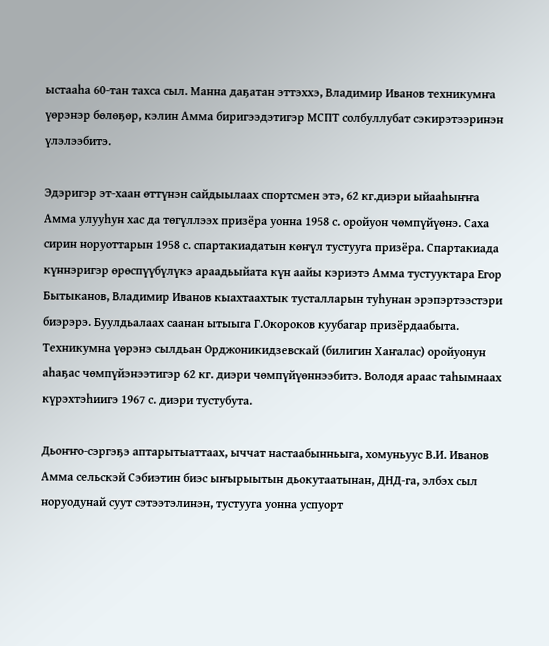ыстааһа 60-тан тахса сыл. Манна даҕатан эттэххэ, Владимир Иванов техникумҥа үөрэнэр бөлөҕөр, кэлин Амма биригээдэтигэр МСПТ солбуллубат сэкирэтээринэн үлэлээбитэ.

Эдэригэр эт-хаан өттүнэн сайдыылаах спортсмен этэ, 62 кг.диэри ыйааһыҥҥа Амма улууһун хас да төгүллээх призёра уонна 1958 с. оройуон чөмпүйүөнэ. Саха сирин норуоттарын 1958 с. спартакиадатын көҥүл тустууга призёра. Спартакиада күннэригэр өрөспүүбүлүкэ араадьыйата күн аайы кэриэтэ Амма тустууктара Егор Бытыканов, Владимир Иванов кыахтаахтык тусталларын туһунан эрэпэртээстэри биэрэрэ. Буулдьалаах саанан ытыыга Г.Окороков куубагар призёрдаабыта. Техникумна үөрэнэ сылдьан Орджоникидзевскай (билигин Хаҥалас) оройуонун аһаҕас чөмпүйэнээтигэр 62 кг. диэри чөмпүйүөннээбитэ. Володя араас таһымнаах күрэхтэһиигэ 1967 с. диэри тустубута.

Дьоҥҥо-сэргэҕэ аптарытыаттаах, ыччат настаабынньыга, хомуньуус В.И. Иванов Амма сельскэй Сэбиэтин биэс ыҥырыытын дьокутаатынан, ДНД-га, элбэх сыл норуодунай суут сэтээтэлинэн, тустууга уонна успуорт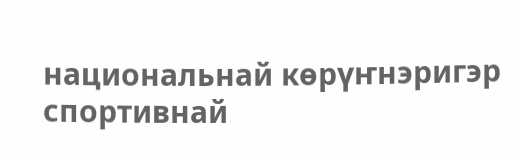национальнай көрүҥнэригэр спортивнай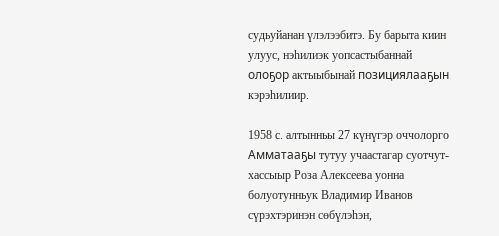судьуйанан үлэлээбитэ. Бу барыта киин улуус, нэһилиэк уопсастыбаннай олоҕор актыыбынай позициялааҕын кэрэһилиир.

1958 с. алтынньы 27 күнүгэр оччолорго Амматааҕы тутуу учаастагар суотчут-хассыыр Роза Алексеева уонна болуотунньук Владимир Иванов сүрэхтэринэн сөбүлэһэн,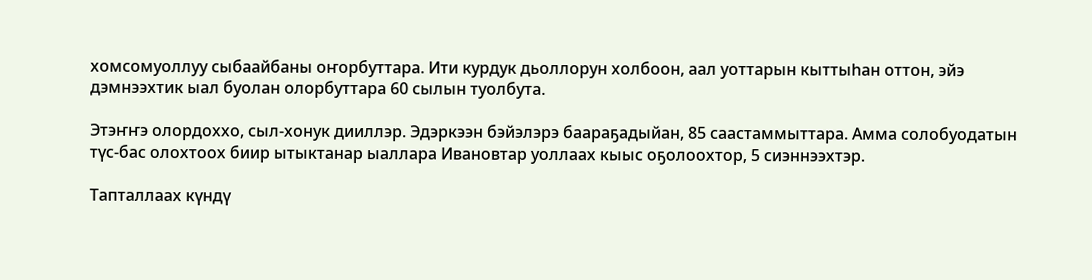хомсомуоллуу сыбаайбаны оҥорбуттара. Ити курдук дьоллорун холбоон, аал уоттарын кыттыһан оттон, эйэ дэмнээхтик ыал буолан олорбуттара 60 сылын туолбута.

Этэҥҥэ олордоххо, сыл-хонук дииллэр. Эдэркээн бэйэлэрэ баараҕадыйан, 85 саастаммыттара. Амма солобуодатын түс-бас олохтоох биир ытыктанар ыаллара Ивановтар уоллаах кыыс оҕолоохтор, 5 сиэннээхтэр.

Тапталлаах күндү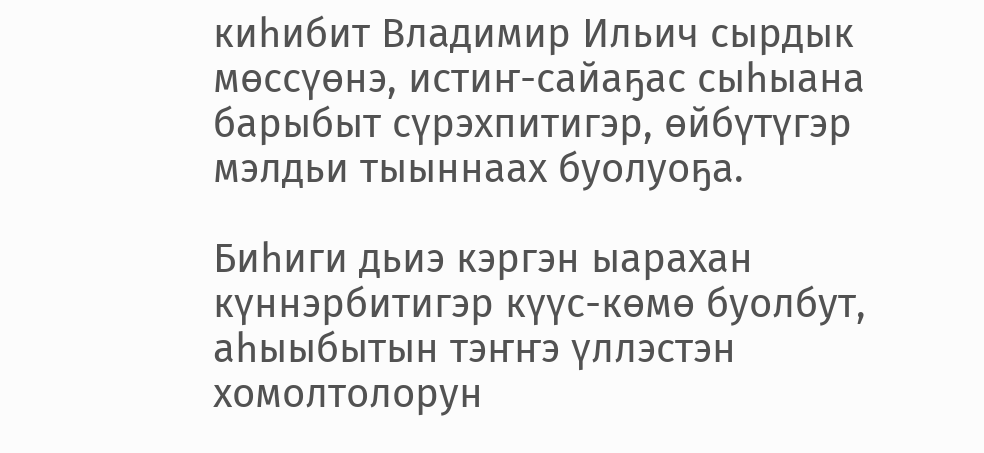киһибит Владимир Ильич сырдык мөссүөнэ, истиҥ-сайаҕас сыһыана барыбыт сүрэхпитигэр, өйбүтүгэр мэлдьи тыыннаах буолуоҕа.

Биһиги дьиэ кэргэн ыарахан күннэрбитигэр күүс-көмө буолбут, аһыыбытын тэҥҥэ үллэстэн хомолтолорун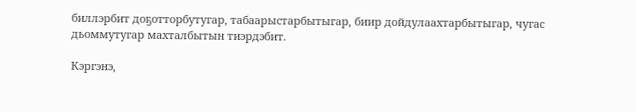биллэрбит доҕотторбутугар, табаарыстарбытыгар, биир дойдулаахтарбытыгар, чугас дьоммутугар махталбытын тиэрдэбит.

Кэргэнэ,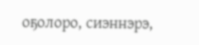оҕолоро, сиэннэрэ,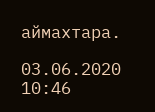аймахтара.

03.06.2020 10:46